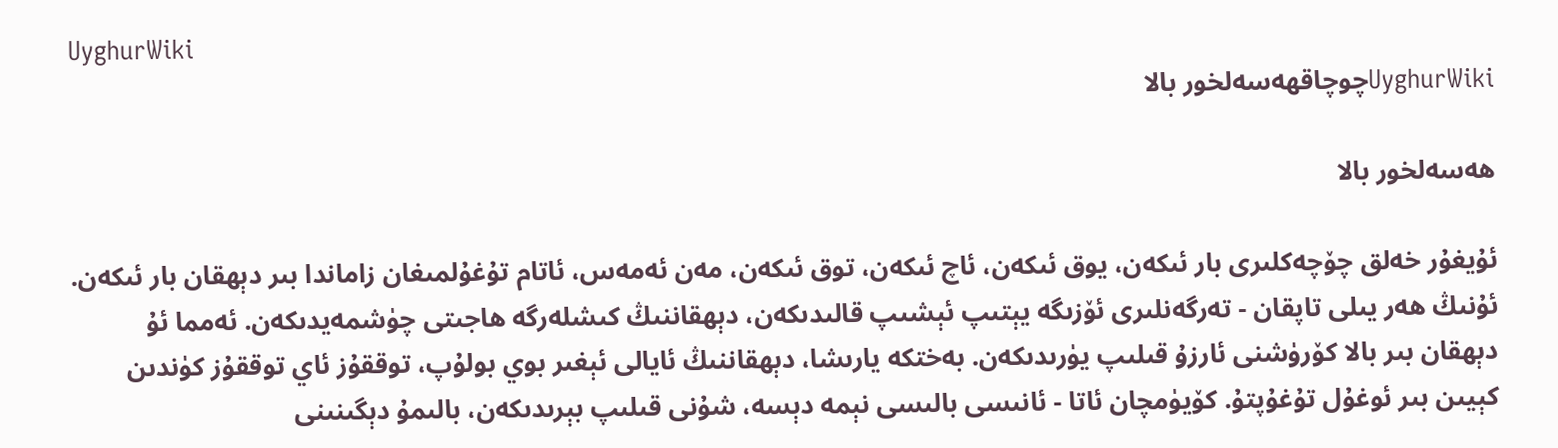UyghurWiki
UyghurWikiچوچاقھەسەلخور بالا

ھەسەلخور بالا

ئۇيغۇر خەلق چۆچەكلىرى بار ئىكەن، يوق ئىكەن، ئاچ ئىكەن، توق ئىكەن، مەن ئەمەس، ئاتام تۇغۇلمىغان زاماندا بىر دېھقان بار ئىكەن. ئۇنىڭ ھەر يىلى تاپقان - تەرگەنلىرى ئۆزىگە يېتىپ ئېشىپ قالىدىكەن، دېھقاننىڭ كىشلەرگە ھاجىتى چۈشمەيدىكەن. ئەمما ئۇ دېھقان بىر بالا كۆرۈشنى ئارزۇ قىلىپ يۈرىدىكەن. بەختكە يارىشا، دېھقاننىڭ ئايالى ئېغىر بوي بولۇپ، توققۇز ئاي توققۇز كۈندىن كېيىن بىر ئوغۇل تۇغۇپتۇ. كۆيۈمچان ئاتا - ئانىسى بالىسى نېمە دېسە، شۇنى قىلىپ بېرىدىكەن، بالىمۇ دېگىنىنى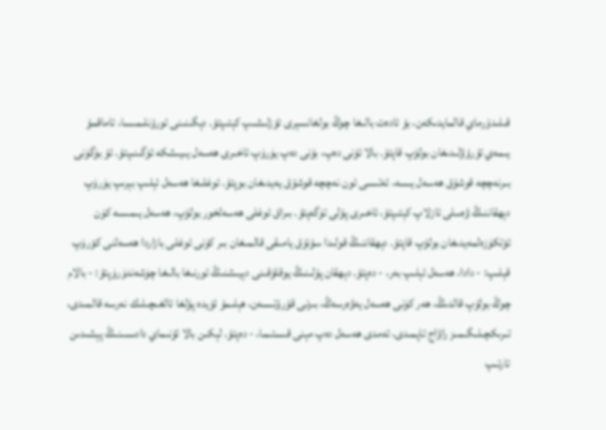قىلىدۇرماي قالمايدىكەن، بۇ ئادەت بالىغا چوڭ بولغانسېرى ئۆزلىشىپ كېتىپتۇ. دېگىنىنى ئورۇنلىمىسا، تاماقمۇ يىمەي تۇرۇۋلىدىغان بولۇپ قاپتۇ. بالا ئۇنى دەپ، بۇنى دەپ يۈرۈپ ئاخىرى ھەسەل يىيىشكە ئۆگىنىپتۇ. ئۇ بۈگۈنى بىرنەچچە قوشۇق ھەسەل يىسە، ئەتىسى ئون نەچچە قوشۇق يەيدىغان بوپتۇ. ئوغلىغا ھەسەل ئېلىپ بېرىپ يۈرۈپ دېھقاننىڭ ۋەسلى ئازلاپ كېتىپتۇ، ئاخىرى پۇلى تۈگەپتۇ. بىراق ئوغلى ھەسەلخور بولۇپ، ھەسەل يىمىسە كۈن ئۆتكۈزەلمەيدىغان بولۇپ قاپتۇ. دېھقاننىڭ قولىدا سۇنۇق يامىقى قالمىغان بىر كۈنى ئوغلى بازاردا ھەسەلنى كۆرۈپ قېلىپ: - دادا، ھەسەل ئېلىپ بەر، - دەپتۇ. دېھقان پۇلىنىڭ يوقلۇقىنى دېيىشنىڭ ئورنىغا بالىغا چۈشەندۈرۈپتۇ: - بالام چوڭ بولۇپ قالدىڭ، ھەر كۈنى ھەسەل يەۋەرسەڭ، بىزنى قۇرۇتىسەن، ھېلىمۇ ئۆيدە پۇلغا ئالغىچىلىك نەرسە قالمىدى، تىرىكچىلىگىمىز راۋاج تاپمىدى، ئەمدى ھەسەل دەپ مېنى قىستىما، - دەپتۇ. لېكىن بالا ئۇنىماي دادىسىنىڭ پېشىدىن تارتىپ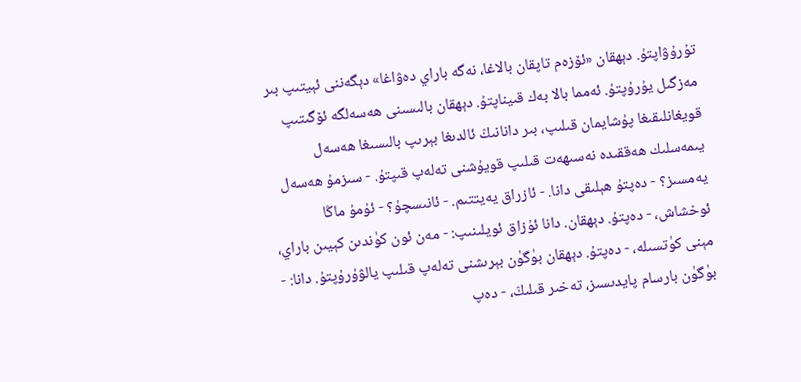تۇرۇۋاپتۇ. دېھقان «ئۆزەم تاپقان بالاغا، نەگە باراي دەۋاغا» دېگەننى ئېيتىپ بىر مەزگىل يۇرۇپتۇ. ئەمما بالا بەك قىيناپتۇ. دېھقان بالىسىنى ھەسەلگە ئۆگىتىپ قويغانلىقىغا پۇشايمان قىلىپ، بىر دانانىڭ ئالدىغا بېرىپ بالىسىغا ھەسەل يىمەسلىك ھەققىدە نەسىھەت قىلىپ قويۇشنى تەلەپ قىپتۇ. - سىزمۇ ھەسەل يەمسىز؟ - دەپتۇ ھېلىقى دانا. - ئازراق يەيتتىم. - ئانىسچۇ؟ - ئۇمۇ ماڭا ئوخشاش، - دەپتۇ. دېھقان. دانا ئۇزاق ئويلىنىپ: - مەن ئون كۈندىن كېيىن باراي، مېنى كۈتسىلە، - دەپتۇ. دېھقان بۈگۈن بېرىشنى تەلەپ قىلىپ يالۋۇرۇپتۇ. دانا: - بۈگۈن بارسام پايدىسىز، تەخىر قىلىڭ، - دەپ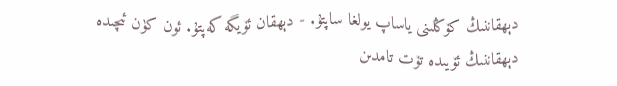دېھقاننىڭ كۆڭلىنى ياساپ يولغا ساپتۇ. - دېھقان ئۆيگە كەپتۇ. ئون كۈن ئىچىدە دېھقاننىڭ ئۆيىدە تۆت تامدىن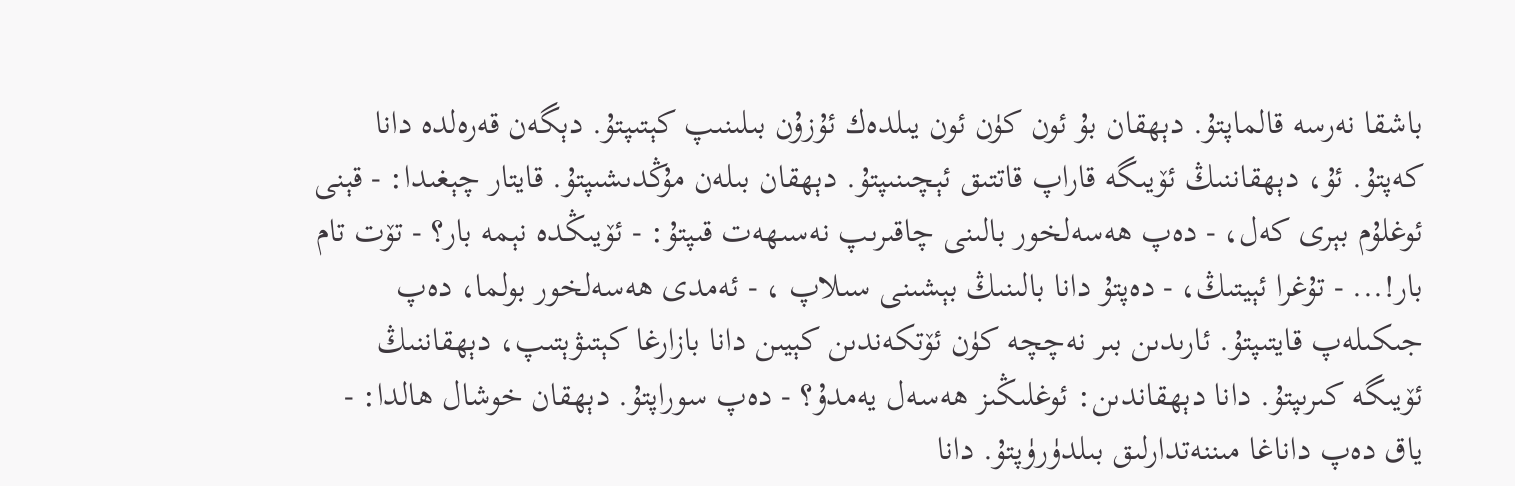باشقا نەرسە قالماپتۇ. دېھقان بۇ ئون كۈن ئون يىلدەك ئۇزۇن بىلىنىپ كېتىپتۇ. دېگەن قەرەلدە دانا كەپتۇ. ئۇ، دېھقاننىڭ ئۆيىگە قاراپ قاتتىق ئېچىنىپتۇ. دېھقان بىلەن مۇڭدىشىپتۇ. قايتار چېغىدا: - قېنى ئوغلۇم بېرى كەل، - دەپ ھەسەلخور بالىنى چاقىرىپ نەسىھەت قىپتۇ: - ئۆيىڭدە نېمە بار؟ - تۆت تام بار!... - تۇغرا ئېيتىڭ، - دەپتۇ دانا بالىنىڭ بېشىنى سىلاپ ، - ئەمدى ھەسەلخور بولما، دەپ جىكىلەپ قايتىپتۇ. ئارىدىن بىر نەچچە كۈن ئۆتكەندىن كېيىن دانا بازارغا كېتىۋېتىپ، دېھقاننىڭ ئۆيىگە كىرىپتۇ. دانا دېھقاندىن: ئوغلىڭىز ھەسەل يەمدۇ؟ - دەپ سوراپتۇ. دېھقان خوشال ھالدا: - ياق دەپ داناغا مىننەتدارلىق بىلدۈرۈپتۇ. دانا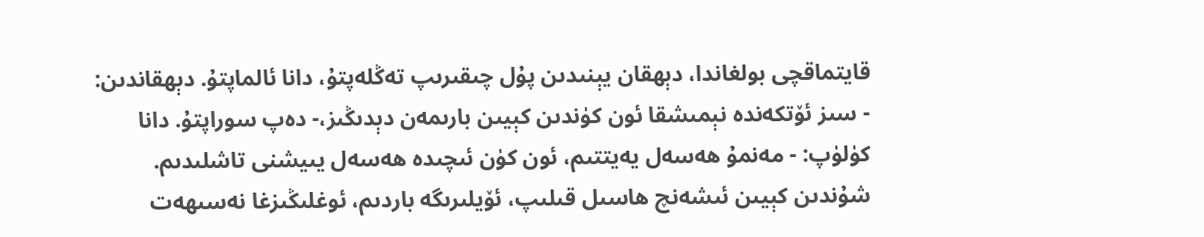قايتماقچى بولغاندا، دېھقان يېنىدىن پۇل چىقىرىپ تەڭلەپتۇ، دانا ئالماپتۇ. دېھقاندىن: - سىز ئۆتكەندە نېمىشقا ئون كۈندىن كېيىن بارىمەن دېدىڭىز،- دەپ سوراپتۇ. دانا كۈلۈپ: - مەنمۇ ھەسەل يەيتتىم، ئون كۈن ئىچىدە ھەسەل يىيشنى تاشلىدىم. شۇندىن كېيىن ئىشەنچ ھاسىل قىلىپ، ئۆيلىرىگە باردىم، ئوغلىڭىزغا نەسىھەت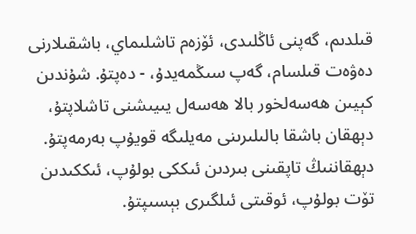قىلدىم، گەپنى ئاڭلىدى، ئۆزەم تاشلىماي، باشقىلارنى دەۋەت قىلسام، گەپ سىڭمەيدۇ، - دەپتۇ. شۇندىن كېيىن ھەسەلخور بالا ھەسەل يىيىشنى تاشلاپتۇ، دېھقان باشقا بالىلىرىنى مەيلىگە قويۇپ بەرمەپتۇ. دېھقاننىڭ تاپقىنى بىردىن ئىككى بولۇپ، ئىككىدىن تۆت بولۇپ، ئوقىتى ئىلگىرى بېسىپتۇ.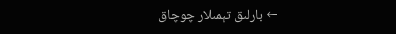← بارلىق تېمىلار چوچاق